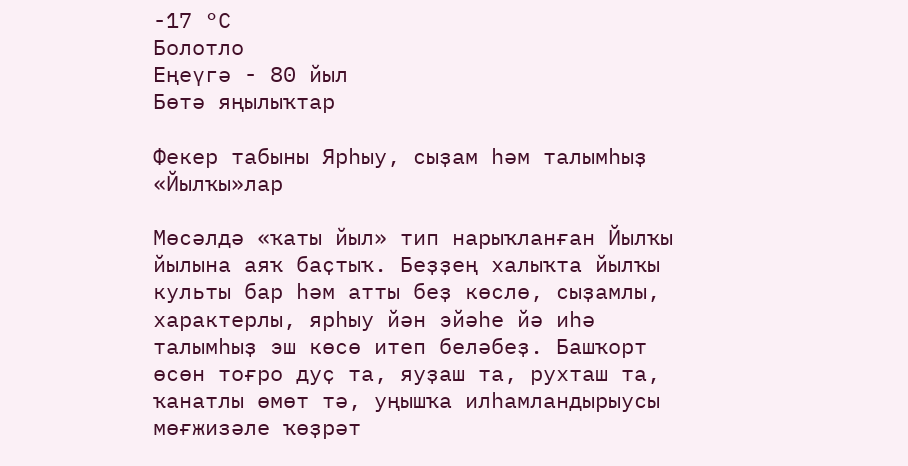-17 °С
Болотло
Еңеүгә - 80 йыл
Бөтә яңылыҡтар

Фекер табыны Ярһыу, сыҙам һәм талымһыҙ «Йылҡы»лар

Мөсәлдә «ҡаты йыл» тип нарыҡланған Йылҡы йылына аяҡ баҫтыҡ. Беҙҙең халыҡта йылҡы культы бар һәм атты беҙ көслө, сыҙамлы, характерлы, ярһыу йән эйәһе йә иһә талымһыҙ эш көсө итеп беләбеҙ. Башҡорт өсөн тоғро дуҫ та, яуҙаш та, рухташ та, ҡанатлы өмөт тә, уңышҡа илһамландырыусы мөғжизәле ҡөҙрәт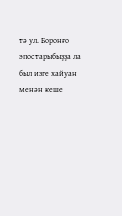тә ул. Боронғо эпостарыбыҙҙа ла был изге хайуан менән кеше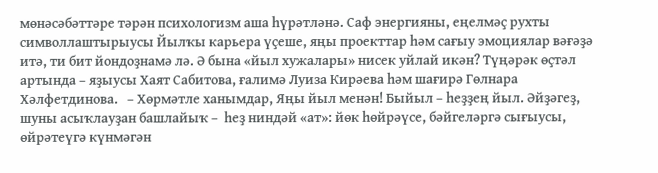мөнәсәбәттәре тәрән психологизм аша һүрәтләнә. Саф энергияны, еңелмәҫ рухты символлаштырыусы Йылҡы карьера үҫеше, яңы проекттар һәм сағыу эмоциялар вәғәҙә итә, ти бит йондоҙнамә лә. Ә бына «йыл хужалары» нисек уйлай икән? Түңәрәк өҫтәл артында – яҙыусы Хаят Сабитова, ғалимә Луиза Кирәева һәм шағирә Гөлнара Хәлфетдинова.   – Хөрмәтле ханымдар, Яңы йыл менән! Быйыл – һеҙҙең йыл. Әйҙәгеҙ, шуны асыҡлауҙан башлайыҡ –  һеҙ ниндәй «ат»: йөк һөйрәүсе, бәйгеләргә сығыусы, өйрәтеүгә күнмәгән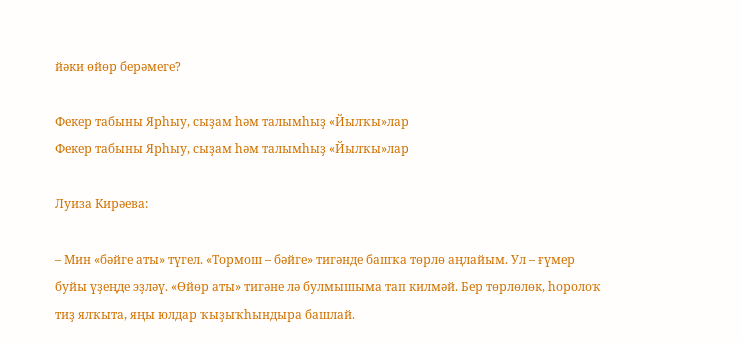йәки өйөр берәмеге?

Фекер табыны Ярһыу, сыҙам һәм талымһыҙ «Йылҡы»лар
Фекер табыны Ярһыу, сыҙам һәм талымһыҙ «Йылҡы»лар

Луиза Кирәева:

– Мин «бәйге аты» түгел. «Тормош – бәйге» тигәнде башҡа төрлө аңлайым. Ул – ғүмер буйы үҙеңде эҙләү. «Өйөр аты» тигәне лә булмышыма тап килмәй. Бер төрлөлөк, һоролоҡ тиҙ ялҡыта, яңы юлдар ҡыҙыҡһындыра башлай.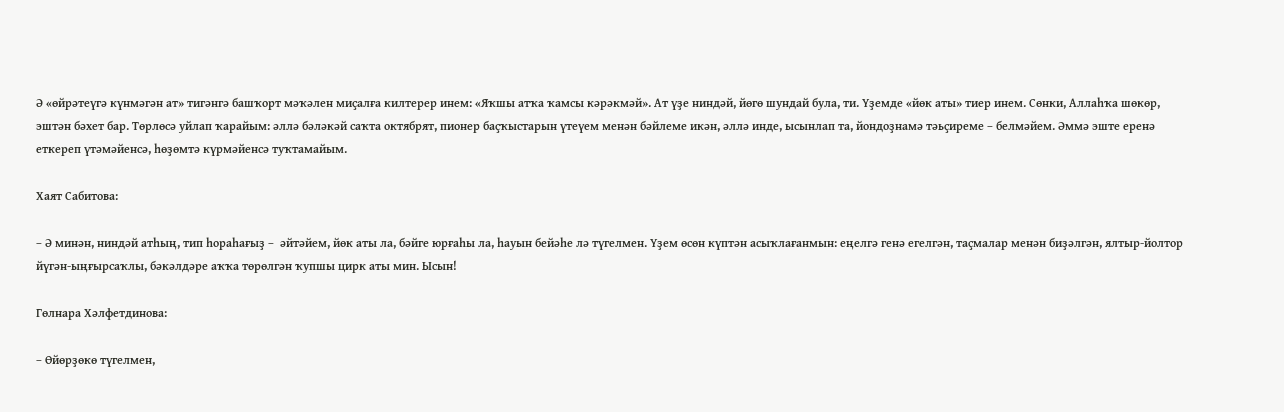Ә «өйрәтеүгә күнмәгән ат» тигәнгә башҡорт мәҡәлен миҫалға килтерер инем: «Яҡшы атҡа ҡамсы кәрәкмәй». Ат үҙе ниндәй, йөгө шундай була, ти. Үҙемде «йөк аты» тиер инем. Сөнки, Аллаһҡа шөкөр, эштән бәхет бар. Төрлөсә уйлап ҡарайым: әллә бәләкәй саҡта октябрят, пионер баҫҡыстарын үтеүем менән бәйлеме икән, әллә инде, ысынлап та, йондоҙнамә тәьҫиреме – белмәйем. Әммә эште еренә еткереп үтәмәйенсә, һөҙөмтә күрмәйенсә туҡтамайым.

Хаят Сабитова:

– Ә минән, ниндәй атһың, тип һораһағыҙ –  әйтәйем, йөк аты ла, бәйге юрғаһы ла, һауын бейәһе лә түгелмен. Үҙем өсөн күптән асыҡлағанмын: еңелгә генә егелгән, таҫмалар менән биҙәлгән, ялтыр-йолтор йүгән-ыңғырсаҡлы, бәкәлдәре аҡҡа төрөлгән ҡупшы цирк аты мин. Ысын!

Гөлнара Хәлфетдинова:

– Өйөрҙөкө түгелмен,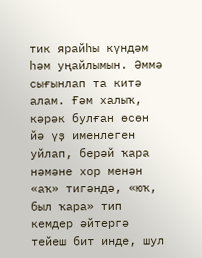тик ярайһы күндәм һәм уңайлымын. Әммә сығынлап та китә алам. Ғәм халыҡ, кәрәк булған өсөн йә үҙ именлеген уйлап, берәй ҡара нәмәне хор менән «аҡ» тигәндә, «юҡ, был ҡара» тип кемдер әйтергә тейеш бит инде, шул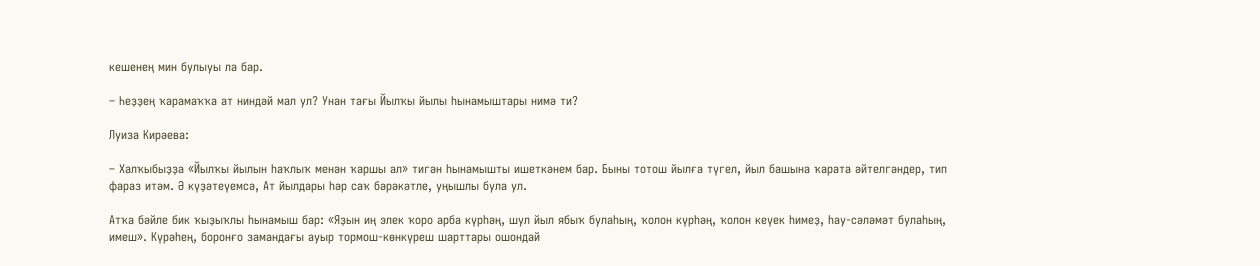кешенең мин булыуы ла бар.

– Һеҙҙең ҡарамаҡҡа ат ниндәй мал ул? Унан тағы Йылҡы йылы һынамыштары нимә ти?

Луиза Кирәева:

– Халҡыбыҙҙа «Йылҡы йылын һаҡлыҡ менән ҡаршы ал» тигән һынамышты ишеткәнем бар. Быны тотош йылға түгел, йыл башына ҡарата әйтелгәндер, тип фараз итәм. Ә күҙәтеүемсә, Ат йылдары һәр саҡ бәрәкәтле, уңышлы була ул.

Атҡа бәйле бик ҡыҙыҡлы һынамыш бар: «Яҙын иң элек ҡоро арба күрһәң, шул йыл ябыҡ булаһың, ҡолон күрһәң, ҡолон кеүек һимеҙ, һау-сәләмәт булаһың, имеш». Күрәһең, боронғо замандағы ауыр тормош-көнкүреш шарттары ошондай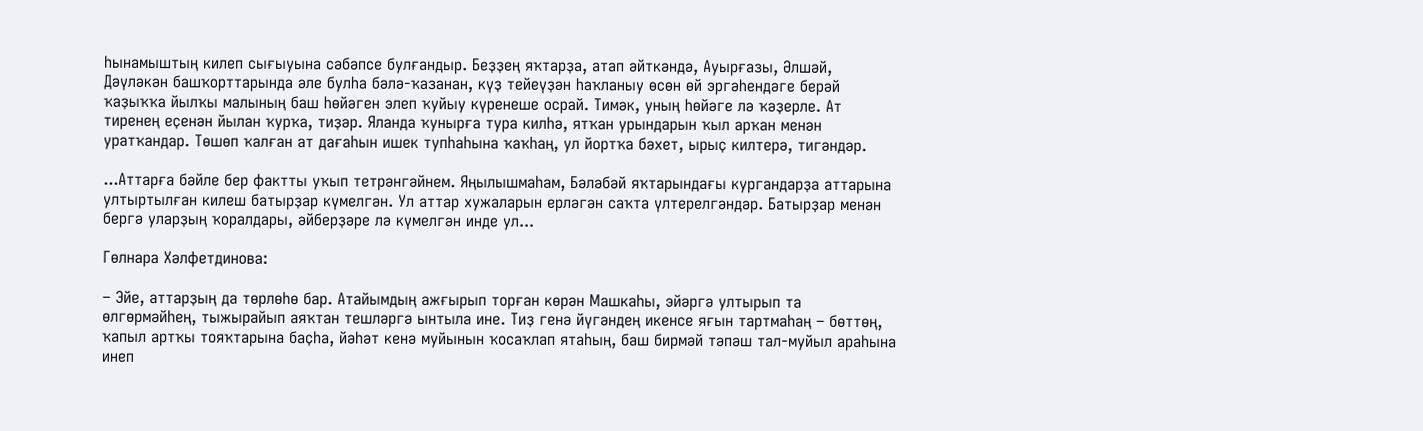һынамыштың килеп сығыуына сәбәпсе булғандыр. Беҙҙең яҡтарҙа, атап әйткәндә, Ауырғазы, Әлшәй, Дәүләкән башҡорттарында әле булһа бәлә-ҡазанан, күҙ тейеүҙән һаҡланыу өсөн өй эргәһендәге берәй ҡаҙыҡҡа йылҡы малының баш һөйәген элеп ҡуйыу күренеше осрай. Тимәк, уның һөйәге лә ҡәҙерле. Ат тиренең еҫенән йылан ҡурҡа, тиҙәр. Яланда ҡунырға тура килһә, ятҡан урындарын ҡыл арҡан менән уратҡандар. Төшөп ҡалған ат дағаһын ишек тупһаһына ҡаҡһаң, ул йортҡа бәхет, ырыҫ килтерә, тигәндәр.

...Аттарға бәйле бер фактты уҡып тетрәнгәйнем. Яңылышмаһам, Бәләбәй яҡтарындағы кургандарҙа аттарына ултыртылған килеш батырҙар күмелгән. Ул аттар хужаларын ерләгән саҡта үлтерелгәндәр. Батырҙар менән бергә уларҙың ҡоралдары, әйберҙәре лә күмелгән инде ул...

Гөлнара Хәлфетдинова:

– Эйе, аттарҙың да төрлөһө бар. Атайымдың ажғырып торған көрән Машкаһы, эйәргә ултырып та өлгөрмәйһең, тыжырайып аяҡтан тешләргә ынтыла ине. Тиҙ генә йүгәндең икенсе яғын тартмаһаң – бөттөң, ҡапыл артҡы тояҡтарына баҫһа, йәһәт кенә муйынын ҡосаҡлап ятаһың, баш бирмәй тәпәш тал-муйыл араһына инеп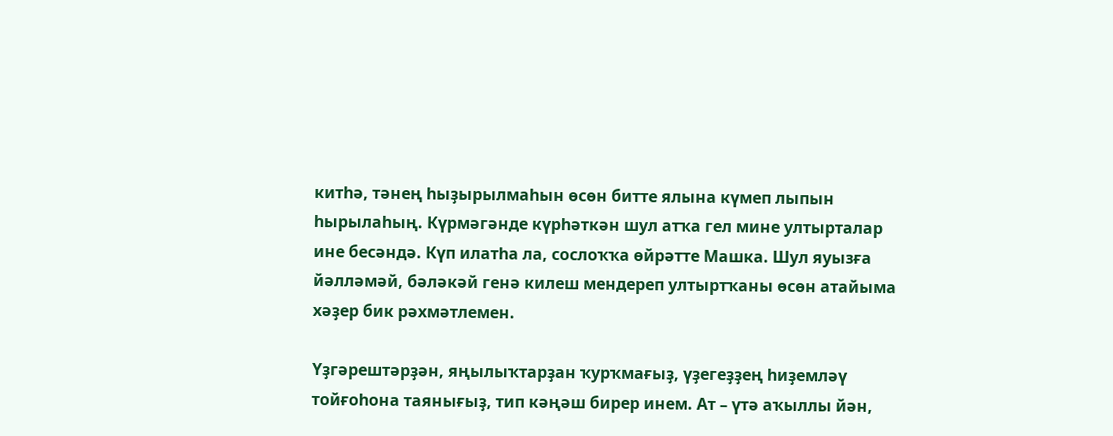китһә, тәнең һыҙырылмаһын өсөн битте ялына күмеп лыпын һырылаһың. Күрмәгәнде күрһәткән шул атҡа гел мине ултырталар ине бесәндә. Күп илатһа ла, сослоҡҡа өйрәтте Машка. Шул яуызға йәлләмәй, бәләкәй генә килеш мендереп ултыртҡаны өсөн атайыма хәҙер бик рәхмәтлемен.

Үҙгәрештәрҙән, яңылыҡтарҙан ҡурҡмағыҙ, үҙегеҙҙең һиҙемләү тойғоһона таянығыҙ, тип кәңәш бирер инем. Ат – үтә аҡыллы йән,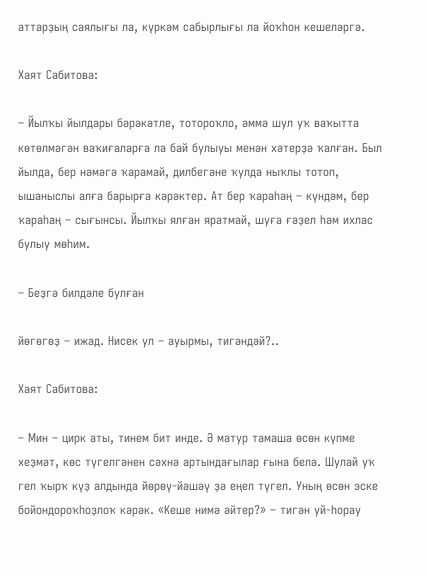аттарҙың саялығы ла, күркәм сабырлығы ла йоҡһон кешеләргә.

Хаят Сабитова:

– Йылҡы йылдары бәрәкәтле, тотороҡло, әммә шул уҡ ваҡытта көтөлмәгән ваҡиғаларға ла бай булыуы менән хәтерҙә ҡалған. Был йылда, бер нәмәгә ҡарамай, дилбегәне ҡулда ныҡлы тотоп, ышаныслы алға барырға кәрәктер. Ат бер ҡараһаң – күндәм, бер ҡараһаң – сығынсы. Йылҡы ялған яратмай, шуға ғәҙел һәм ихлас булыу мөһим.

– Беҙгә билдәле булған

йөгөгөҙ – ижад. Нисек ул – ауырмы, тигәндәй?..

Хаят Сабитова:

– Мин – цирк аты, тинем бит инде. Ә матур тамаша өсөн күпме хеҙмәт, көс түгелгәнен сәхнә артындағылар ғына белә. Шулай уҡ гел ҡырҡ күҙ алдында йөрөү-йәшәү ҙә еңел түгел. Уның өсөн эске бойондороҡһоҙлоҡ кәрәк. «Кеше нимә әйтер?» – тигән уй-һорау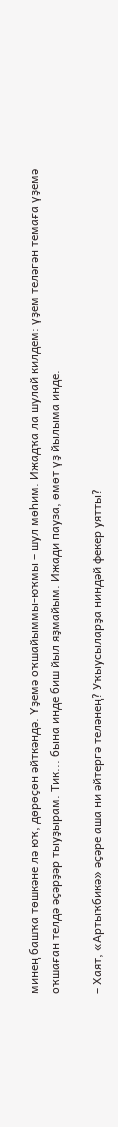минең башҡа төшкәне лә юҡ, дөрөҫөн әйткәндә. Үҙемә оҡшайыммы-юҡмы – шул мөһим. Ижадҡа ла шулай килдем: үҙем теләгән темаға үҙемә оҡшаған телдә әҫәрҙәр тыуҙырам. Тик... бына инде биш йыл яҙмайым. Ижади пауза, өмөт үҙ йылыма инде.

– Хаят, «Артыҡбикә» әҫәре аша ни әйтергә теләнең? Уҡыусыларҙа ниндәй фекер уятты?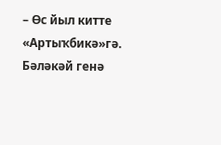– Өс йыл китте «Артыҡбикә»гә. Бәләкәй генә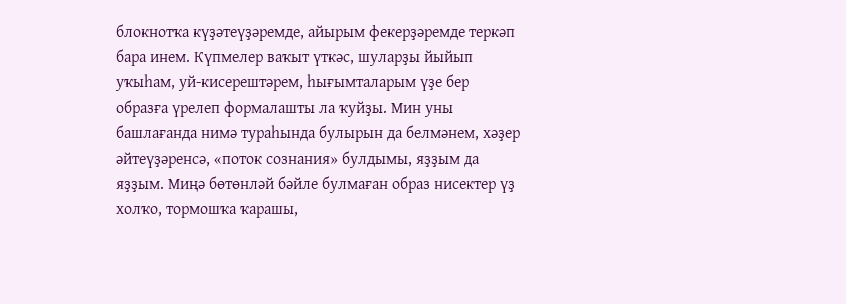блокнотҡа күҙәтеүҙәремде, айырым фекерҙәремде теркәп бара инем. Күпмелер ваҡыт үткәс, шуларҙы йыйып уҡыһам, уй-кисерештәрем, һығымталарым үҙе бер образға үрелеп формалашты ла ҡуйҙы. Мин уны башлағанда нимә тураһында булырын да белмәнем, хәҙер әйтеүҙәренсә, «поток сознания» булдымы, яҙҙым да яҙҙым. Миңә бөтөнләй бәйле булмаған образ нисектер үҙ холҡо, тормошҡа ҡарашы,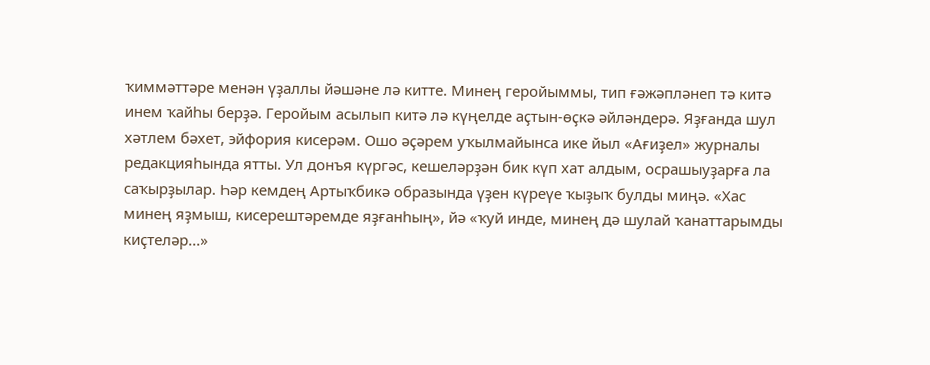ҡиммәттәре менән үҙаллы йәшәне лә китте. Минең геройыммы, тип ғәжәпләнеп тә китә инем ҡайһы берҙә. Геройым асылып китә лә күңелде аҫтын-өҫкә әйләндерә. Яҙғанда шул хәтлем бәхет, эйфория кисерәм. Ошо әҫәрем уҡылмайынса ике йыл «Ағиҙел» журналы редакцияһында ятты. Ул донъя күргәс, кешеләрҙән бик күп хат алдым, осрашыуҙарға ла саҡырҙылар. Һәр кемдең Артыҡбикә образында үҙен күреүе ҡыҙыҡ булды миңә. «Хас минең яҙмыш, кисерештәремде яҙғанһың», йә «ҡуй инде, минең дә шулай ҡанаттарымды киҫтеләр...»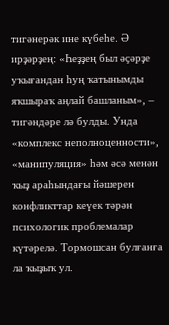тигәнерәк ине күбеһе. Ә ирҙәрҙең: «Һеҙҙең был әҫәрҙе уҡығандан һуң ҡатынымды яҡшыраҡ аңлай башланым», – тигәндәре лә булды. Унда «комплекс неполноценности»,  «манипуляция» һәм әсә менән ҡыҙ араһындағы йәшерен конфликттар кеүек тәрән психологик проблемалар күтәрелә. Тормошсан булғанға ла ҡыҙыҡ ул.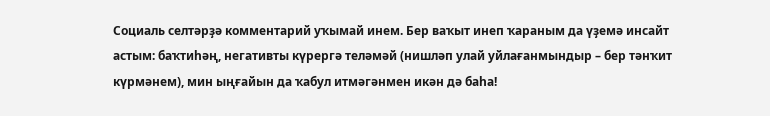Социаль селтәрҙә комментарий уҡымай инем. Бер ваҡыт инеп ҡараным да үҙемә инсайт астым: баҡтиһәң, негативты күрергә теләмәй (нишләп улай уйлағанмындыр – бер тәнҡит күрмәнем), мин ыңғайын да ҡабул итмәгәнмен икән дә баһа!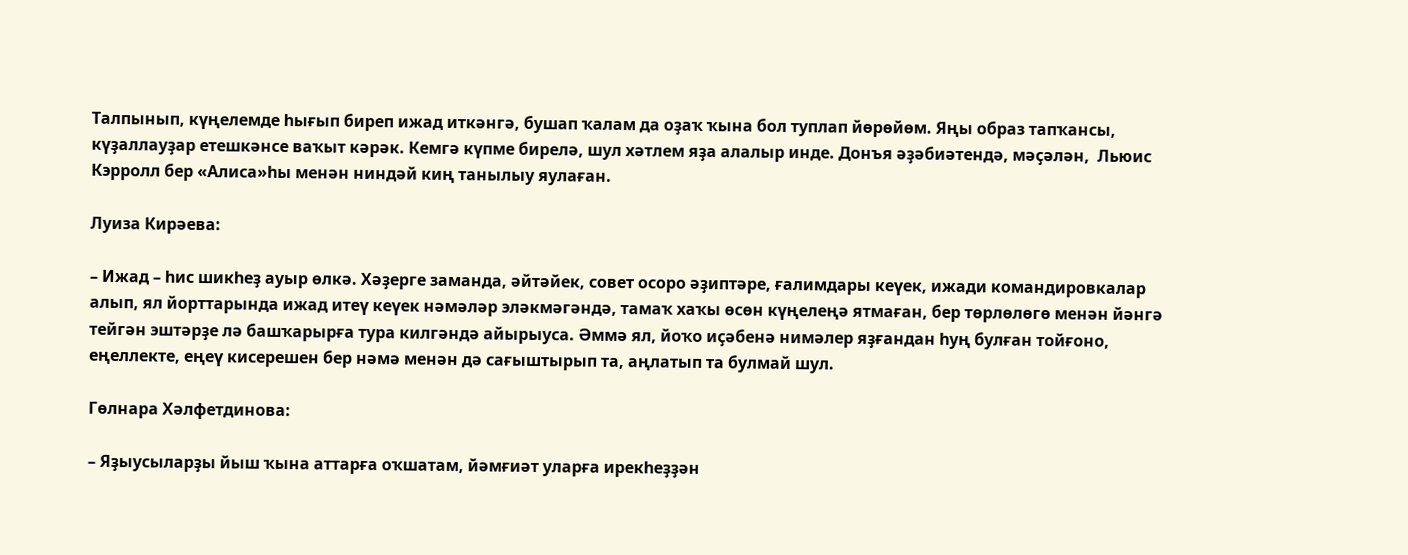Талпынып, күңелемде һығып биреп ижад иткәнгә, бушап ҡалам да оҙаҡ ҡына бол туплап йөрөйөм. Яңы образ тапҡансы, күҙаллауҙар етешкәнсе ваҡыт кәрәк. Кемгә күпме бирелә, шул хәтлем яҙа алалыр инде. Донъя әҙәбиәтендә, мәҫәлән,  Льюис Кэрролл бер «Алиса»һы менән ниндәй киң танылыу яулаған.

Луиза Кирәева:

– Ижад – һис шикһеҙ ауыр өлкә. Хәҙерге заманда, әйтәйек, совет осоро әҙиптәре, ғалимдары кеүек, ижади командировкалар алып, ял йорттарында ижад итеү кеүек нәмәләр эләкмәгәндә, тамаҡ хаҡы өсөн күңелеңә ятмаған, бер төрлөлөгө менән йәнгә тейгән эштәрҙе лә башҡарырға тура килгәндә айырыуса. Әммә ял, йоҡо иҫәбенә нимәлер яҙғандан һуң булған тойғоно, еңеллекте, еңеү кисерешен бер нәмә менән дә сағыштырып та, аңлатып та булмай шул.

Гөлнара Хәлфетдинова:

– Яҙыусыларҙы йыш ҡына аттарға оҡшатам, йәмғиәт уларға ирекһеҙҙән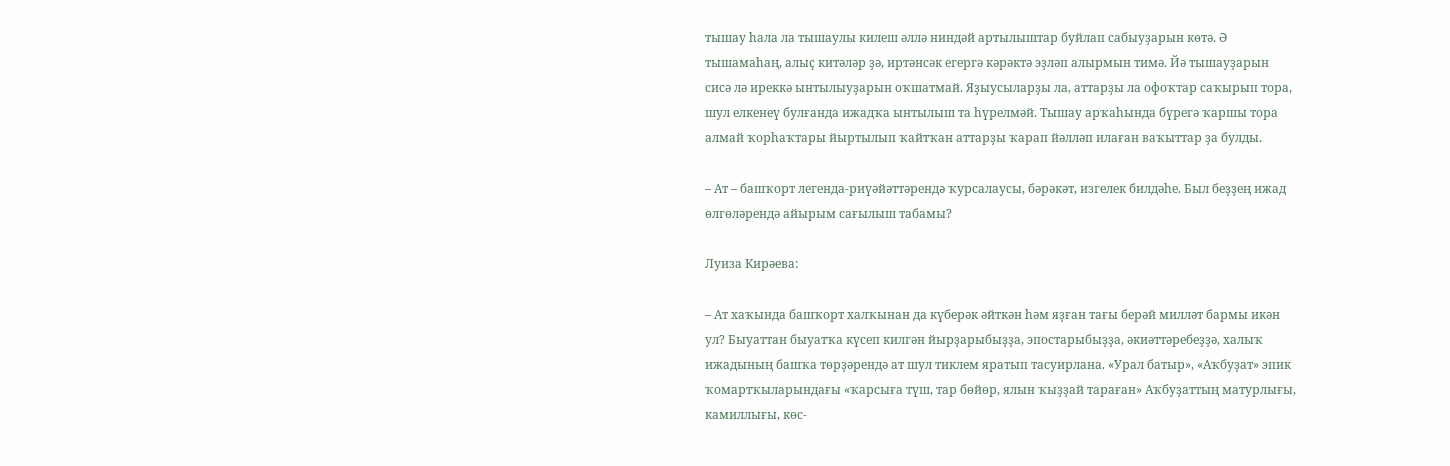тышау һала ла тышаулы килеш әллә ниндәй артылыштар буйлап сабыуҙарын көтә. Ә тышамаһаң, алыҫ китәләр ҙә, иртәнсәк егергә кәрәктә эҙләп алырмын тимә. Йә тышауҙарын сисә лә иреккә ынтылыуҙарын оҡшатмай. Яҙыусыларҙы ла, аттарҙы ла офоҡтар саҡырып тора, шул елкенеү булғанда ижадҡа ынтылыш та һүрелмәй. Тышау арҡаһында бүрегә ҡаршы тора алмай ҡорһаҡтары йыртылып ҡайтҡан аттарҙы ҡарап йәлләп илаған ваҡыттар ҙа булды.

– Ат – башҡорт легенда-риүәйәттәрендә ҡурсалаусы, бәрәкәт, изгелек билдәһе. Был беҙҙең ижад өлгөләрендә айырым сағылыш табамы?

Луиза Кирәева:

– Ат хаҡында башҡорт халҡынан да күберәк әйткән һәм яҙған тағы берәй милләт бармы икән ул? Быуаттан быуатҡа күсеп килгән йырҙарыбыҙҙа, эпостарыбыҙҙа, әкиәттәребеҙҙә, халыҡ ижадының башҡа төрҙәрендә ат шул тиклем яратып тасуирлана. «Урал батыр», «Аҡбуҙат» эпик ҡомартҡыларындағы «ҡарсыға түш, тар бөйөр, ялын ҡыҙҙай тараған» Аҡбуҙаттың матурлығы, камиллығы, көс-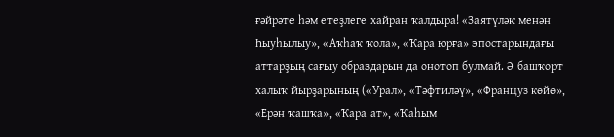ғәйрәте һәм етеҙлеге хайран ҡалдыра! «Заятүләк менән Һыуһылыу», «Аҡһаҡ ҡола», «Ҡара юрға» эпостарындағы аттарҙың сағыу образдарын да онотоп булмай. Ә башҡорт халыҡ йырҙарының («Урал», «Тәфтиләү», «Француз көйө», «Ерән ҡашҡа», «Ҡара ат», «Ҡаһым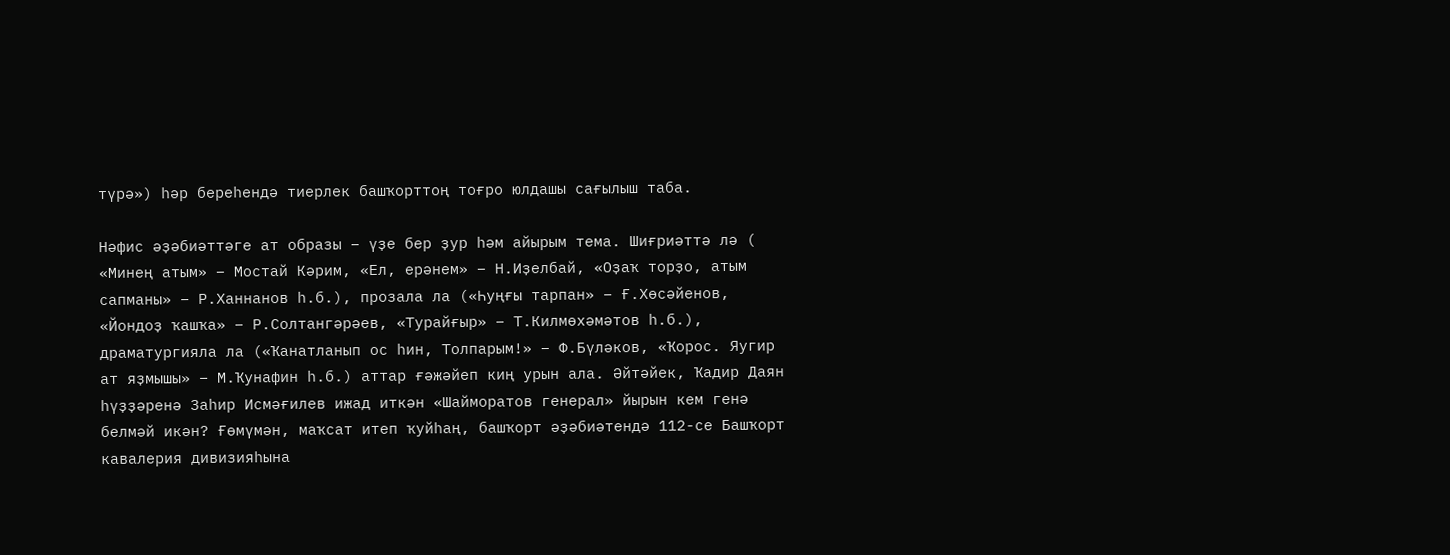түрә») һәр береһендә тиерлек башҡорттоң тоғро юлдашы сағылыш таба.

Нәфис әҙәбиәттәге ат образы – үҙе бер ҙур һәм айырым тема. Шиғриәттә лә ( «Минең атым» – Мостай Кәрим, «Ел, ерәнем» – Н.Иҙелбай, «Оҙаҡ торҙо, атым сапманы» – Р.Ханнанов һ.б.), прозала ла («Һуңғы тарпан» – Ғ.Хөсәйенов, «Йондоҙ ҡашҡа» – Р.Солтангәрәев, «Турайғыр» – Т.Килмөхәмәтов һ.б.), драматургияла ла («Ҡанатланып ос һин, Толпарым!» – Ф.Бүләков, «Ҡорос. Яугир ат яҙмышы» – М.Ҡунафин һ.б.) аттар ғәжәйеп киң урын ала. Әйтәйек, Ҡадир Даян һүҙҙәренә Заһир Исмәғилев ижад иткән «Шайморатов генерал» йырын кем генә белмәй икән? Ғөмүмән, маҡсат итеп ҡуйһаң, башҡорт әҙәбиәтендә 112-се Башҡорт кавалерия дивизияһына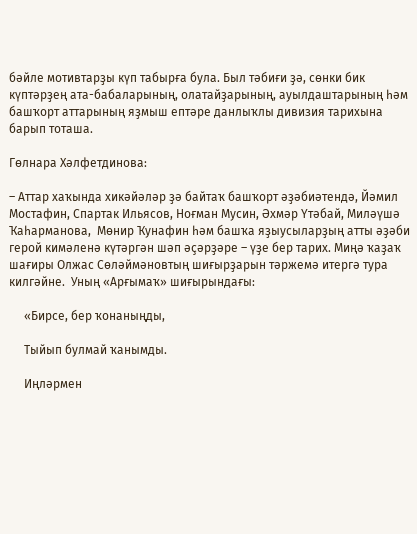бәйле мотивтарҙы күп табырға була. Был тәбиғи ҙә, сөнки бик күптәрҙең ата-бабаларының, олатайҙарының, ауылдаштарының һәм башҡорт аттарының яҙмыш ептәре данлыҡлы дивизия тарихына барып тоташа.

Гөлнара Хәлфетдинова:

– Аттар хаҡында хикәйәләр ҙә байтаҡ башҡорт әҙәбиәтендә, Йәмил Мостафин, Спартак Ильясов, Ноғман Мусин, Әхмәр Үтәбай, Миләүшә Ҡаһарманова,  Мөнир Ҡунафин һәм башҡа яҙыусыларҙың атты әҙәби герой кимәленә күтәргән шәп әҫәрҙәре – үҙе бер тарих. Миңә ҡаҙаҡ шағиры Олжас Сөләймәновтың шиғырҙарын тәржемә итергә тура килгәйне.  Уның «Арғымаҡ» шиғырындағы:

     «Бирсе, бер ҡонаныңды,

     Тыйып булмай ҡанымды.

     Иңләрмен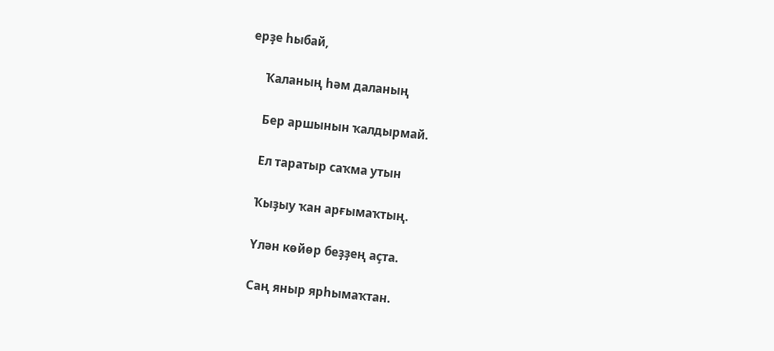ерҙе һыбай,

     Ҡаланың һәм даланың

     Бер аршынын ҡалдырмай.

     Ел таратыр саҡма утын

     Ҡыҙыу ҡан арғымаҡтың.

     Үлән көйөр беҙҙең аҫта.

     Саң яныр ярһымаҡтан.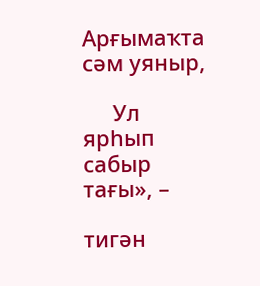Арғымаҡта сәм уяныр,

     Ул ярһып cабыр тағы», –

тигән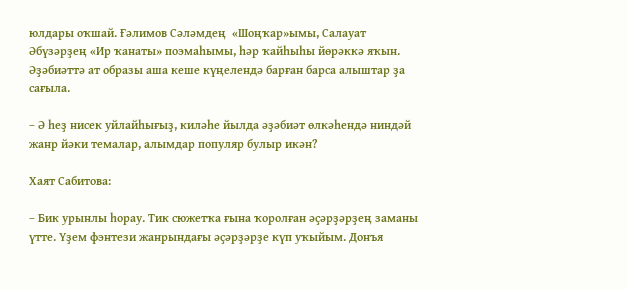юлдары оҡшай. Ғәлимов Сәләмдең  «Шоңҡар»ымы, Салауат Әбүзәрҙең «Ир ҡанаты» поэмаһымы, һәр ҡайһыһы йөрәккә яҡын. Әҙәбиәттә ат образы аша кеше күңелендә барған барса алыштар ҙа сағыла.

– Ә һеҙ нисек уйлайһығыҙ, киләһе йылда әҙәбиәт өлкәһендә ниндәй жанр йәки темалар, алымдар популяр булыр икән?

Хаят Сабитова:

– Бик урынлы һорау. Тик сюжетҡа ғына ҡоролған әҫәрҙәрҙең заманы үтте. Үҙем фэнтези жанрындағы әҫәрҙәрҙе күп уҡыйым. Донъя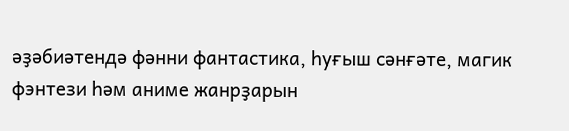әҙәбиәтендә фәнни фантастика, һуғыш сәнғәте, магик фэнтези һәм аниме жанрҙарын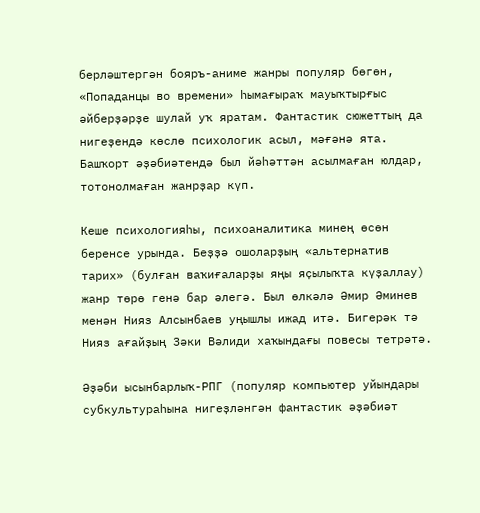берләштергән бояръ-аниме жанры популяр бөгөн, «Попаданцы во времени» һымағыраҡ мауыҡтырғыс әйберҙәрҙе шулай уҡ яратам. Фантастик сюжеттың да нигеҙендә көслө психологик асыл, мәғәнә ята. Башҡорт әҙәбиәтендә был йәһәттән асылмаған юлдар, тотонолмаған жанрҙар күп.

Кеше психологияһы, психоаналитика минең өсөн беренсе урында. Беҙҙә ошоларҙың «альтернатив тарих» (булған ваҡиғаларҙы яңы яҫылыҡта күҙаллау) жанр төрө генә бар әлегә. Был өлкәлә Әмир Әминев менән Нияз Алсынбаев уңышлы ижад итә. Бигерәк тә Нияз ағайҙың Зәки Вәлиди хаҡындағы повесы тетрәтә.

Әҙәби ысынбарлыҡ-РПГ (популяр компьютер уйындары субкультураһына нигеҙләнгән фантастик әҙәбиәт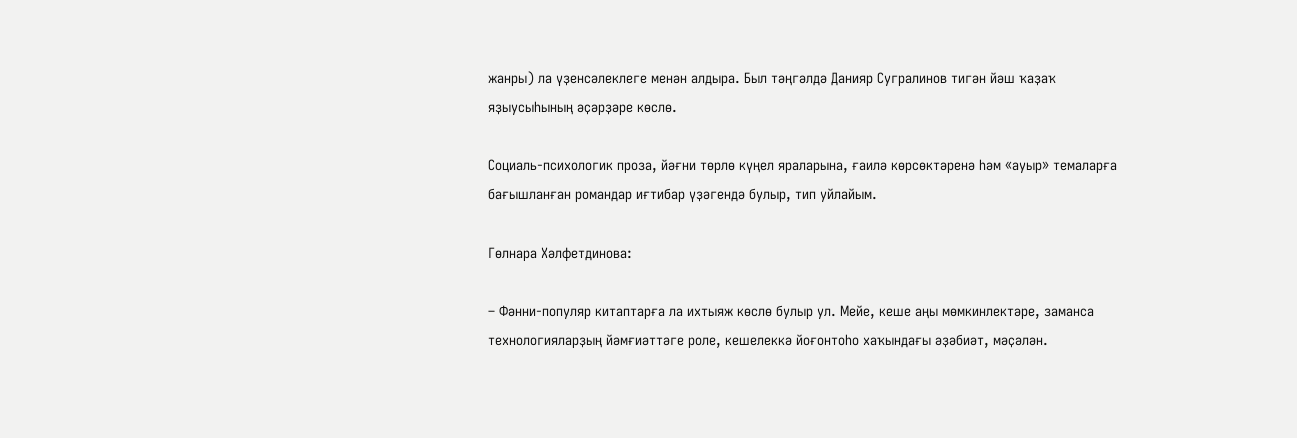жанры) ла үҙенсәлеклеге менән алдыра. Был тәңгәлдә Данияр Сугралинов тигән йәш ҡаҙаҡ яҙыусыһының әҫәрҙәре көслө.

Социаль-психологик проза, йәғни төрлө күңел яраларына, ғаилә көрсөктәренә һәм «ауыр» темаларға бағышланған романдар иғтибар үҙәгендә булыр, тип уйлайым.

Гөлнара Хәлфетдинова:

– Фәнни-популяр китаптарға ла ихтыяж көслө булыр ул. Мейе, кеше аңы мөмкинлектәре, заманса технологияларҙың йәмғиәттәге роле, кешелеккә йоғонтоһо хаҡындағы әҙәбиәт, мәҫәлән.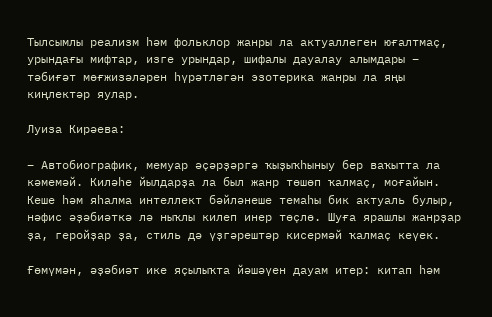Тылсымлы реализм һәм фольклор жанры ла актуаллеген юғалтмаҫ, урындағы мифтар, изге урындар, шифалы дауалау алымдары – тәбиғәт мөғжизәләрен һүрәтләгән эзотерика жанры ла яңы киңлектәр яулар.

Луиза Кирәева:

– Автобиографик, мемуар әҫәрҙәргә ҡыҙыҡһыныу бер ваҡытта ла кәмемәй. Киләһе йылдарҙа ла был жанр төшөп ҡалмаҫ, моғайын. Кеше һәм яһалма интеллект бәйләнеше темаһы бик актуаль булыр, нәфис әҙәбиәткә лә ныҡлы килеп инер төҫлө. Шуға ярашлы жанрҙар ҙа, геройҙар ҙа, стиль дә үҙгәрештәр кисермәй ҡалмаҫ кеүек.

Ғөмүмән, әҙәбиәт ике яҫылыҡта йәшәүен дауам итер: китап һәм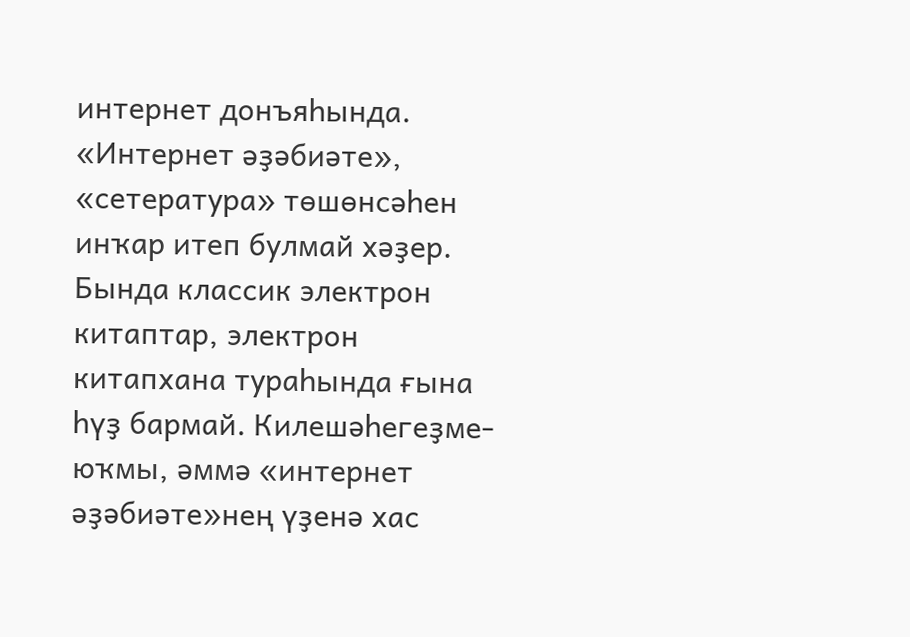интернет донъяһында. «Интернет әҙәбиәте», «сетература» төшөнсәһен инҡар итеп булмай хәҙер. Бында классик электрон китаптар, электрон китапхана тураһында ғына һүҙ бармай. Килешәһегеҙме-юҡмы, әммә «интернет әҙәбиәте»нең үҙенә хас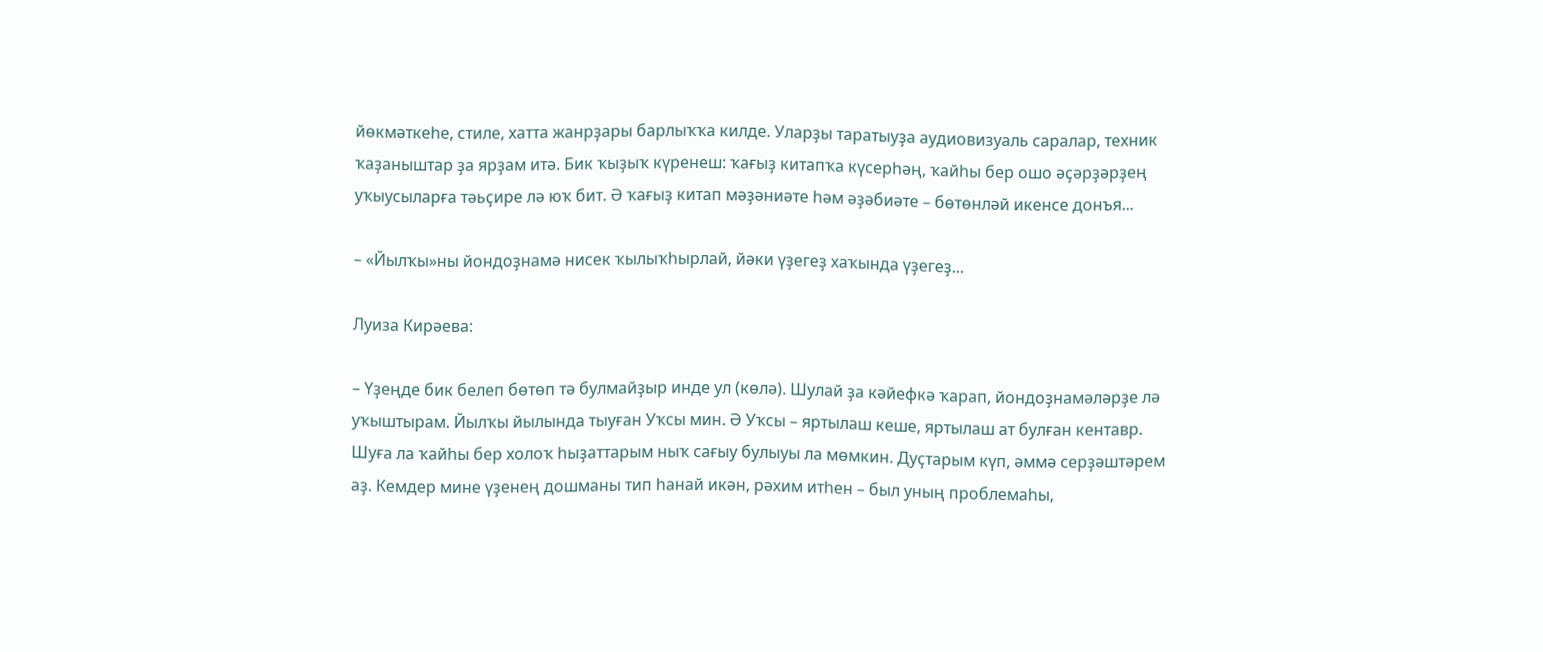йөкмәткеһе, стиле, хатта жанрҙары барлыҡҡа килде. Уларҙы таратыуҙа аудиовизуаль саралар, техник ҡаҙаныштар ҙа ярҙам итә. Бик ҡыҙыҡ күренеш: ҡағыҙ китапҡа күсерһәң, ҡайһы бер ошо әҫәрҙәрҙең уҡыусыларға тәьҫире лә юҡ бит. Ә ҡағыҙ китап мәҙәниәте һәм әҙәбиәте – бөтөнләй икенсе донъя...

– «Йылҡы»ны йондоҙнамә нисек ҡылыҡһырлай, йәки үҙегеҙ хаҡында үҙегеҙ...

Луиза Кирәева:

– Үҙеңде бик белеп бөтөп тә булмайҙыр инде ул (көлә). Шулай ҙа кәйефкә ҡарап, йондоҙнамәләрҙе лә уҡыштырам. Йылҡы йылында тыуған Уҡсы мин. Ә Уҡсы – яртылаш кеше, яртылаш ат булған кентавр. Шуға ла ҡайһы бер холоҡ һыҙаттарым ныҡ сағыу булыуы ла мөмкин. Дуҫтарым күп, әммә серҙәштәрем аҙ. Кемдер мине үҙенең дошманы тип һанай икән, рәхим итһен – был уның проблемаһы,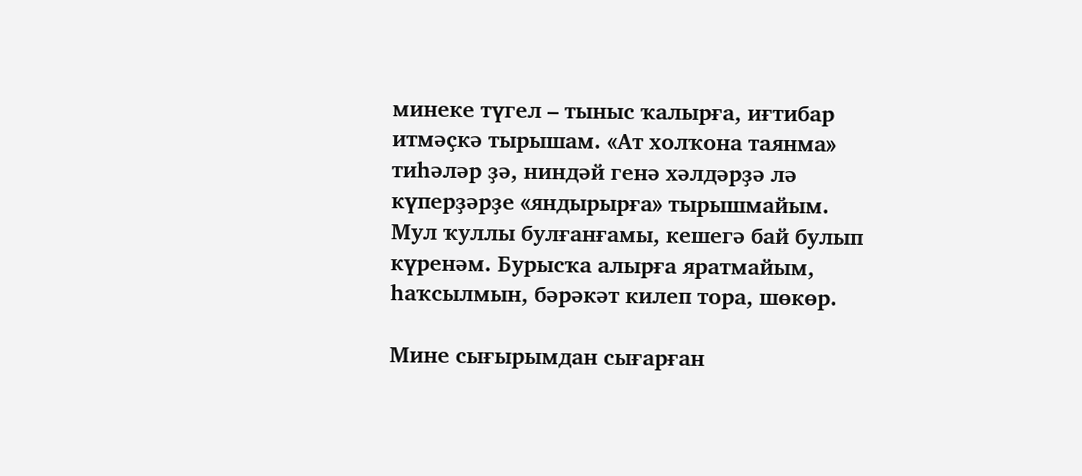минеке түгел – тыныс ҡалырға, иғтибар итмәҫкә тырышам. «Ат холҡона таянма» тиһәләр ҙә, ниндәй генә хәлдәрҙә лә күперҙәрҙе «яндырырға» тырышмайым. Мул ҡуллы булғанғамы, кешегә бай булып күренәм. Бурысҡа алырға яратмайым, һаҡсылмын, бәрәкәт килеп тора, шөкөр.

Мине сығырымдан сығарған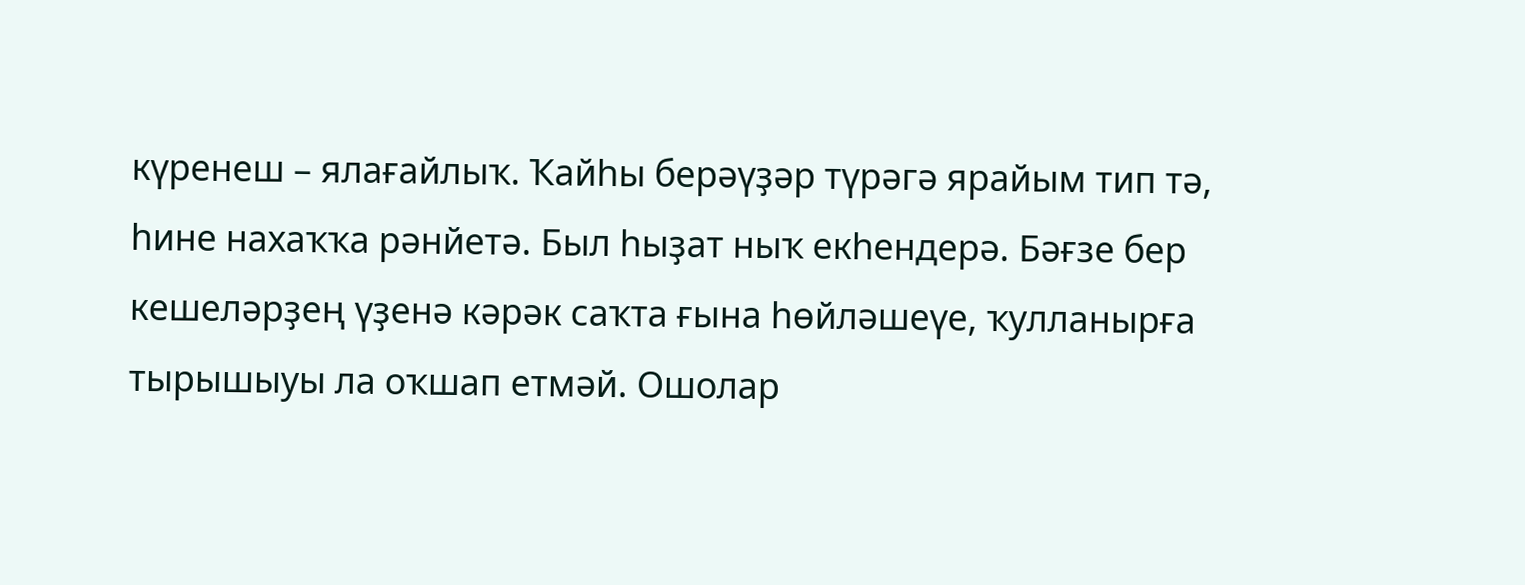күренеш – ялағайлыҡ. Ҡайһы берәүҙәр түрәгә ярайым тип тә, һине нахаҡҡа рәнйетә. Был һыҙат ныҡ екһендерә. Бәғзе бер кешеләрҙең үҙенә кәрәк саҡта ғына һөйләшеүе, ҡулланырға тырышыуы ла оҡшап етмәй. Ошолар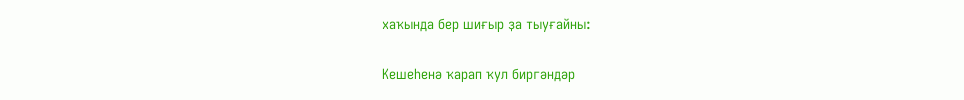хаҡында бер шиғыр ҙа тыуғайны:

Кешеһенә ҡарап ҡул биргәндәр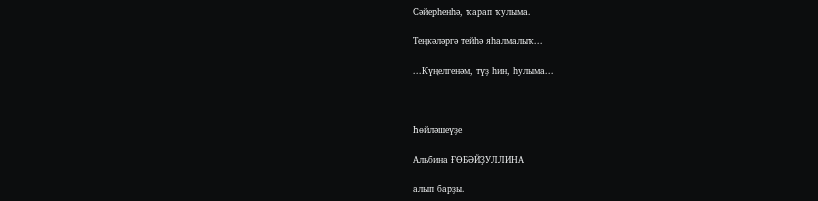Сәйерһенһә, ҡарап ҡулыма.

Теңкәләргә тейһә яһалмалыҡ...

...Күңелгенәм, түҙ һин, һулыма...



Һөйләшеүҙе

Альбина ҒӨБӘЙҘУЛЛИНА

алып барҙы.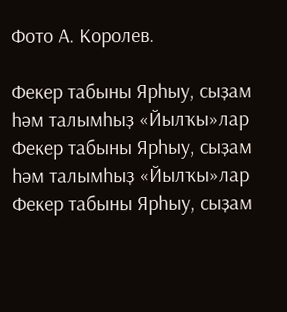Фото А. Королев.

Фекер табыны Ярһыу, сыҙам һәм талымһыҙ «Йылҡы»лар
Фекер табыны Ярһыу, сыҙам һәм талымһыҙ «Йылҡы»лар
Фекер табыны Ярһыу, сыҙам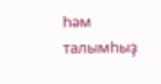һәм талымһыҙ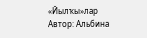«Йылҡы»лар
Автор: Альбина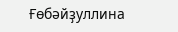Ғөбәйҙуллина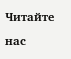Читайте нас